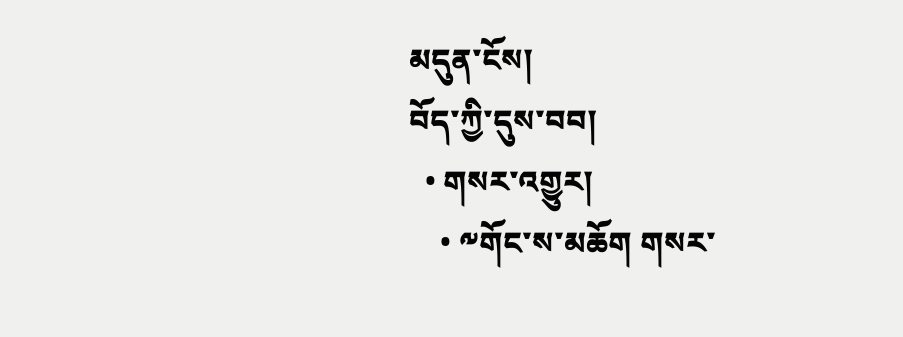མདུན་ངོས།
བོད་ཀྱི་དུས་བབ།
  • གསར་འགྱུར།
    • ༸གོང་ས་མཆོག གསར་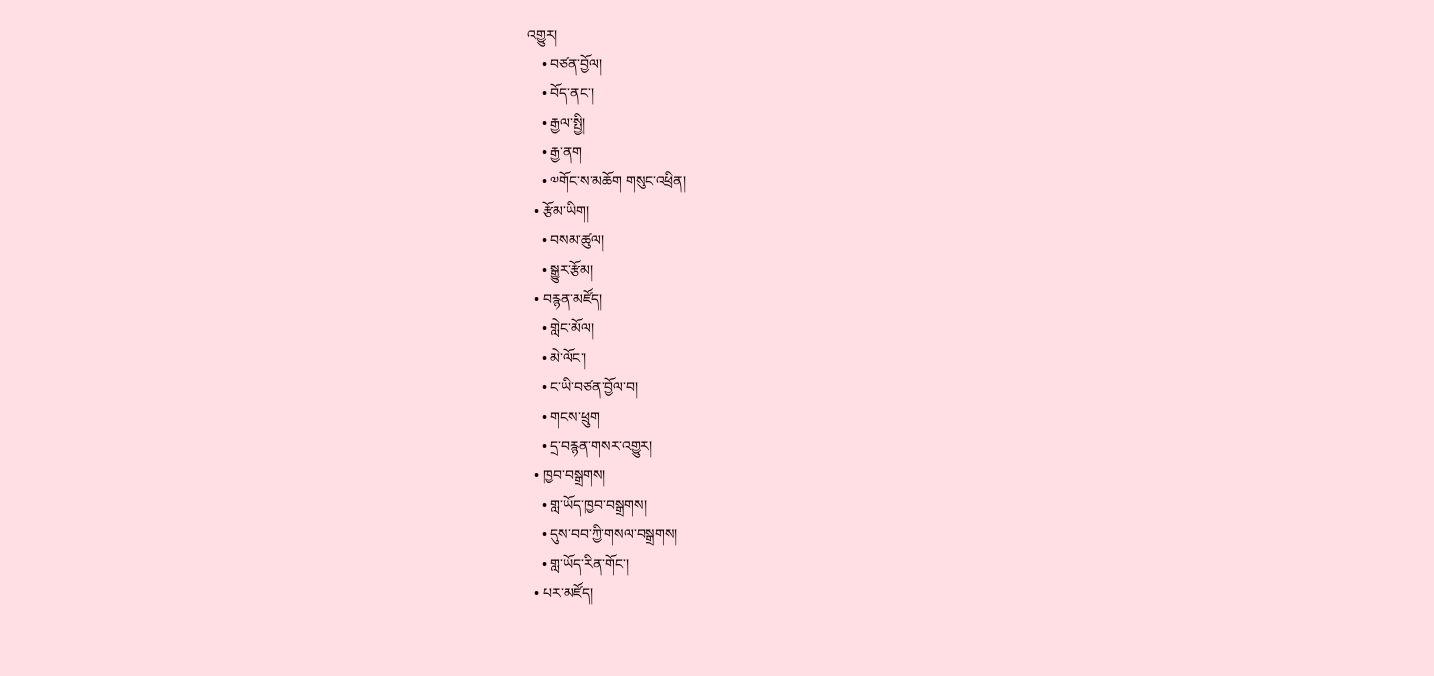འགྱུར།
    • བཙན་བྱོལ།
    • བོད་ནང་།
    • རྒྱལ་སྤྱི།
    • རྒྱ་ནག
    • ༧གོང་ས་མཆོག གསུང་འཕྲིན།
  • རྩོམ་ཡིག།
    • བསམ་ཚུལ།
    • སྒྱུར་རྩོམ།
  • བརྙན་མཛོད།
    • གླེང་མོལ།
    • མེ་ལོང་།
    • ང་ཡི་བཙན་བྱོལ་བ།
    • གངས་ཕྲུག
    • དྲ་བརྙན་གསར་འགྱུར།
  • ཁྱབ་བསྒྲགས།
    • གླ་ཡོད་ཁྱབ་བསྒྲགས།
    • དུས་བབ་ཀྱི་གསལ་བསྒྲགས།
    • གླ་ཡོད་རིན་གོང་།
  • པར་མཛོད།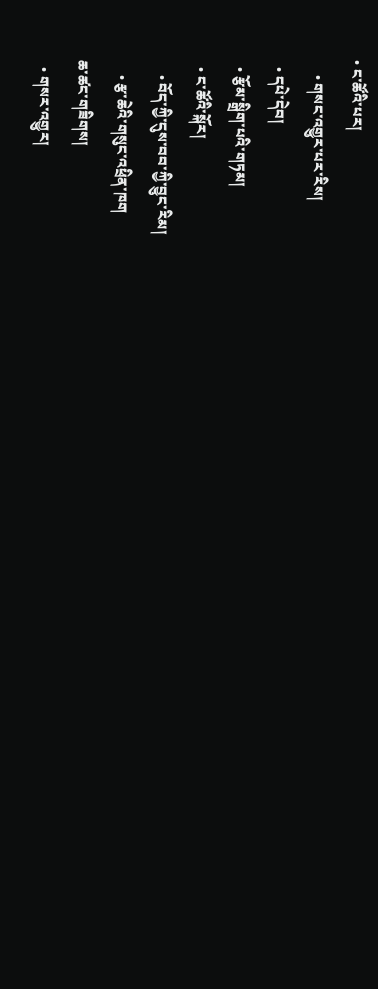• ང་ཚོའི་པར།
    • གསང་འགྱུར་པར་རིས།
  • དཔེ་དེབ།
  • རྩོམ་སྒྲིག་པའི་གཏམ།
  • ང་ཚོའི་སྐོར།
    • བོད་ཀྱི་དུས་བབ་ཀྱི་བྱུང་རིམ།
    • རྩ་ཆེའི་གསུང་འཕྲིན་ཁག
ཆ་ཚང་གཟིགས།
  • གསར་འགྱུར།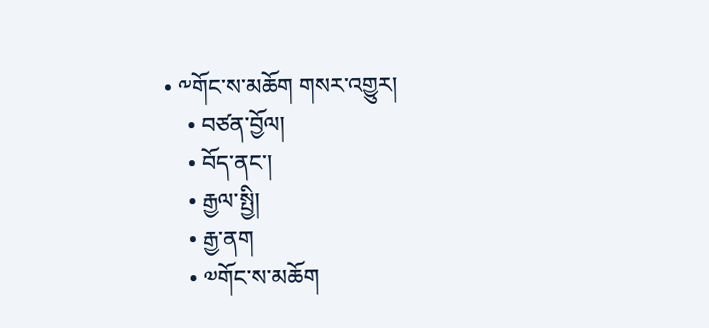• ༸གོང་ས་མཆོག གསར་འགྱུར།
    • བཙན་བྱོལ།
    • བོད་ནང་།
    • རྒྱལ་སྤྱི།
    • རྒྱ་ནག
    • ༧གོང་ས་མཆོག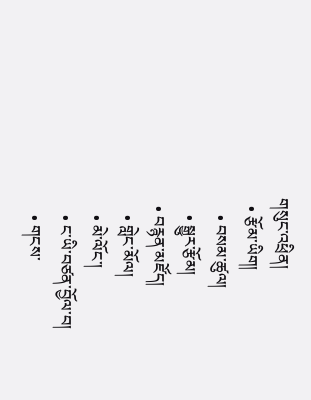གསུང་འཕྲིན།
  • རྩོམ་ཡིག།
    • བསམ་ཚུལ།
    • སྒྱུར་རྩོམ།
  • བརྙན་མཛོད།
    • གླེང་མོལ།
    • མེ་ལོང་།
    • ང་ཡི་བཙན་བྱོལ་བ།
    • གངས་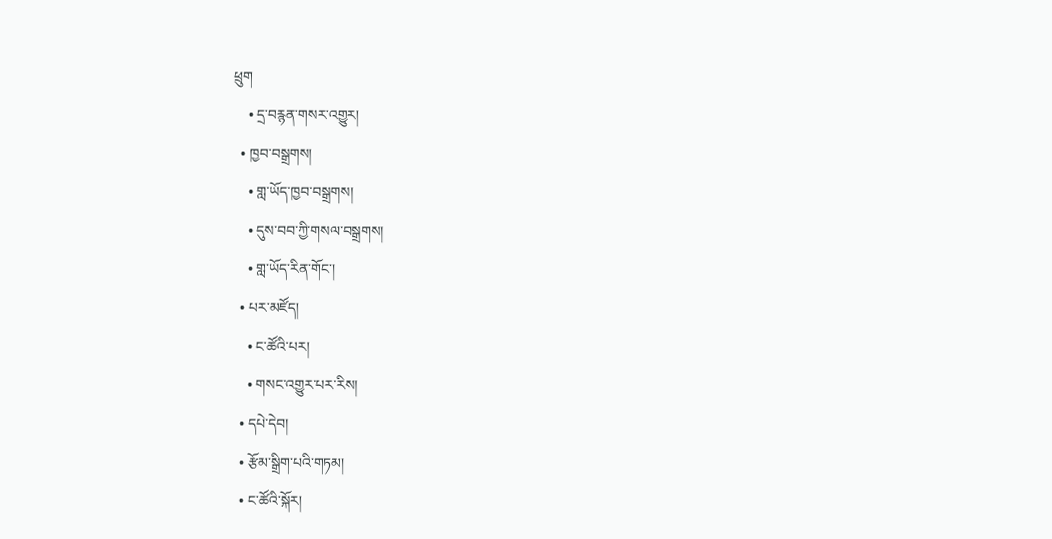ཕྲུག
    • དྲ་བརྙན་གསར་འགྱུར།
  • ཁྱབ་བསྒྲགས།
    • གླ་ཡོད་ཁྱབ་བསྒྲགས།
    • དུས་བབ་ཀྱི་གསལ་བསྒྲགས།
    • གླ་ཡོད་རིན་གོང་།
  • པར་མཛོད།
    • ང་ཚོའི་པར།
    • གསང་འགྱུར་པར་རིས།
  • དཔེ་དེབ།
  • རྩོམ་སྒྲིག་པའི་གཏམ།
  • ང་ཚོའི་སྐོར།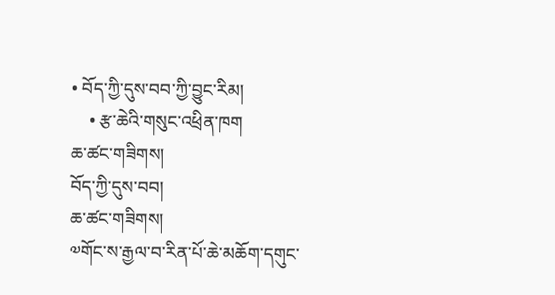• བོད་ཀྱི་དུས་བབ་ཀྱི་བྱུང་རིམ།
    • རྩ་ཆེའི་གསུང་འཕྲིན་ཁག
ཆ་ཚང་གཟིགས།
བོད་ཀྱི་དུས་བབ།
ཆ་ཚང་གཟིགས།
༧གོང་ས་རྒྱལ་བ་རིན་པོ་ཆེ་མཆོག་དགུང་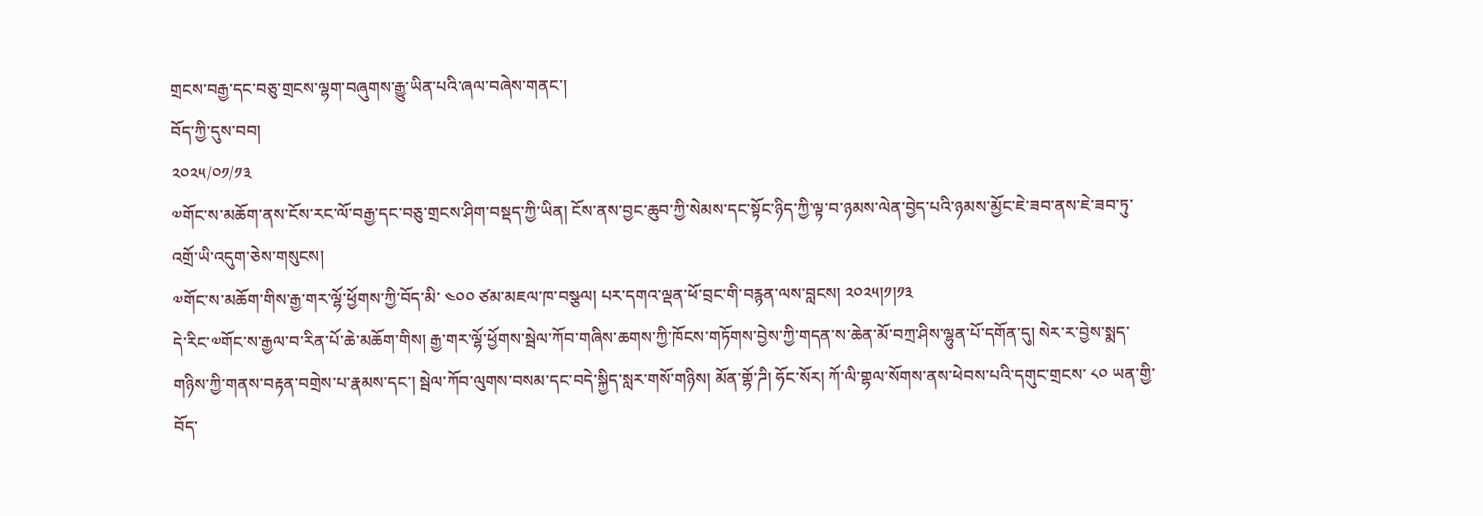གྲངས་བརྒྱ་དང་བཅུ་གྲངས་ལྷག་བཞུགས་རྒྱུ་ཡིན་པའི་ཞལ་བཞེས་གནང་།
བོད་ཀྱི་དུས་བབ།
༢༠༢༥/༠༡/༡༣
༧གོང་ས་མཆོག་ནས་ངོས་རང་ལོ་བརྒྱ་དང་བཅུ་གྲངས་ཤིག་བསྡད་ཀྱི་ཡིན། ངོས་ནས་བྱང་ཆུབ་ཀྱི་སེམས་དང་སྟོང་ཉིད་ཀྱི་ལྟ་བ་ཉམས་ལེན་བྱེད་པའི་ཉམས་མྱོང་ཇེ་ཟབ་ནས་ཇེ་ཟབ་ཏུ་འགྲོ་ཡི་འདུག་ཅེས་གསུངས།
༧གོང་ས་མཆོག་གིས་རྒྱ་གར་ལྷོ་ཕྱོགས་ཀྱི་བོད་མི་ ༤༠༠ ཙམ་མཇལ་ཁ་བསྩལ། པར་དགའ་ལྡན་ཕོ་བྲང་གི་བརྙན་ལས་བླངས། ༢༠༢༥།༡།༡༣
དེ་རིང་༧གོང་ས་རྒྱལ་བ་རིན་པོ་ཆེ་མཆོག་གིས། རྒྱ་གར་ལྷོ་ཕྱོགས་སྦེལ་ཀོབ་གཞིས་ཆགས་ཀྱི་ཁོངས་གཏོགས་བྱེས་ཀྱི་གདན་ས་ཆེན་མོ་བཀྲ་ཤིས་ལྷུན་པོ་དགོན་དུ། སེར་ར་བྱེས་སྨད་གཉིས་ཀྱི་གནས་བརྟན་བགྲེས་པ་རྣམས་དང་། སྦེལ་ཀོབ་ལུགས་བསམ་དང་བདེ་སྐྱིད་སླར་གསོ་གཉིས། མོན་གྷོ་ཌི། ཧོང་སོར། ཀོ་ལི་གྷལ་སོགས་ནས་ཕེབས་པའི་དགུང་གྲངས་ ༨༠ ཡན་གྱི་བོད་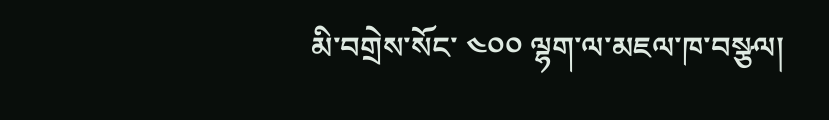མི་བགྲེས་སོང་ ༤༠༠ ལྷག་ལ་མཇལ་ཁ་བསྩལ།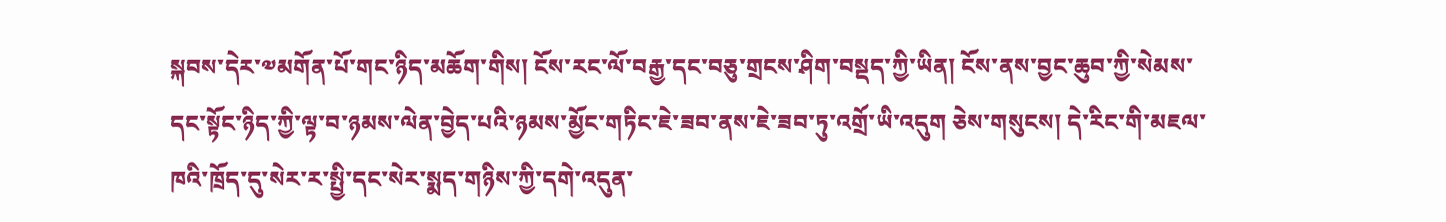སྐབས་དེར་༧མགོན་པོ་གང་ཉིད་མཆོག་གིས། ངོས་རང་ལོ་བརྒྱ་དང་བཅུ་གྲངས་ཤིག་བསྡད་ཀྱི་ཡིན། ངོས་ནས་བྱང་ཆུབ་ཀྱི་སེམས་དང་སྟོང་ཉིད་ཀྱི་ལྟ་བ་ཉམས་ལེན་བྱེད་པའི་ཉམས་མྱོང་གཏིང་ཇེ་ཟབ་ནས་ཇེ་ཟབ་ཏུ་འགྲོ་ཡི་འདུག ཅེས་གསུངས། དེ་རིང་གི་མཇལ་ཁའི་ཁྲོད་དུ་སེར་ར་སྤྱི་དང་སེར་སྨད་གཉིས་ཀྱི་དགེ་འདུན་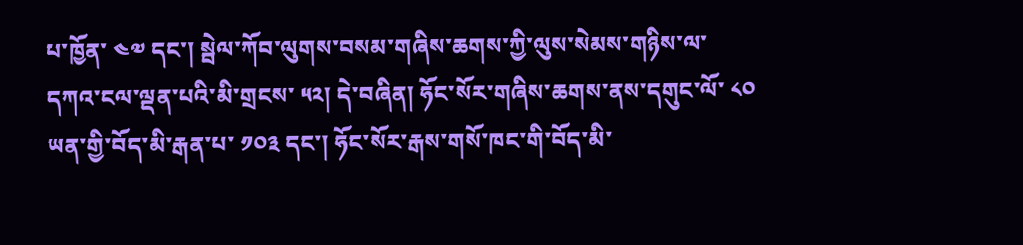པ་ཁྱོན་ ༤༧ དང་། སྦེལ་ཀོབ་ལུགས་བསམ་གཞིས་ཆགས་ཀྱི་ལུས་སེམས་གཉིས་ལ་དཀའ་ངལ་ལྡན་པའི་མི་གྲངས་ ༥༢། དེ་བཞིན། ཧོང་སོར་གཞིས་ཆགས་ནས་དགུང་ལོ་ ༨༠ ཡན་གྱི་བོད་མི་རྒན་པ་ ༡༠༣ དང་། ཧོང་སོར་རྒས་གསོ་ཁང་གི་བོད་མི་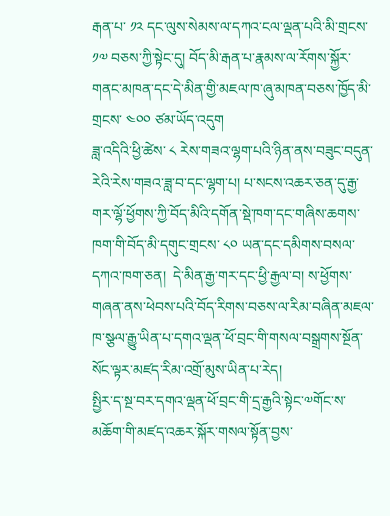རྒན་པ་ ༡༢ དང་ལུས་སེམས་ལ་དཀའ་ངལ་ལྡན་པའི་མི་གྲངས་ ༡༧ བཅས་ཀྱི་སྟེང་དུ། བོད་མི་རྒན་པ་རྣམས་ལ་རོགས་སྐྱོར་གནང་མཁན་དང་དེ་མིན་གྱི་མཇལ་ཁ་ཞུ་མཁན་བཅས་ཁྱོད་མི་གྲངས་ ༤༠༠ ཙམ་ཡོད་འདུག
ཟླ་འདིའི་ཕྱི་ཚེས་ ༨ རེས་གཟའ་ལྷག་པའི་ཉིན་ནས་བཟུང་བདུན་རེའི་རེས་གཟའ་ཟླ་བ་དང་ལྷག་པ། པ་སངས་འཆར་ཅན་དུ་རྒྱ་གར་ལྷོ་ཕྱོགས་ཀྱི་བོད་མིའི་དགོན་སྡེ་ཁག་དང་གཞིས་ཆགས་ཁག་གི་བོད་མི་དགུང་གྲངས་ ༨༠ ཡན་དང་དམིགས་བསལ་དཀའ་ཁག་ཅན།  དེ་མིན་རྒྱ་གར་དང་ཕྱི་རྒྱལ་བ། ས་ཕྱོགས་གཞན་ནས་ཕེབས་པའི་བོད་རིགས་བཅས་ལ་རིམ་བཞིན་མཇལ་ཁ་སྩལ་རྒྱུ་ཡིན་པ་དགའ་ལྡན་ཕོ་བྲང་གི་གསལ་བསྒྲགས་སྔོན་སོང་ལྟར་མཛད་རིམ་འགྲོ་མུས་ཡིན་པ་རེད།
སྤྱིར་ད་སྔ་བར་དགའ་ལྡན་ཕོ་བྲང་གི་དྲ་རྒྱའི་སྟེང་༧གོང་ས་མཆོག་གི་མཛད་འཆར་སྐོར་གསལ་སྟོན་བྱས་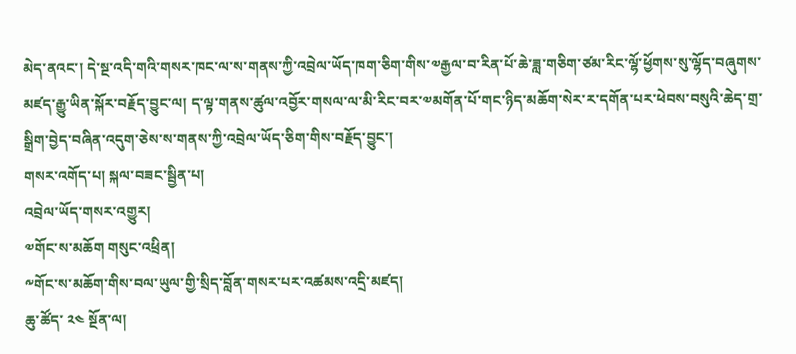མེད་ནའང་། དེ་སྔ་འདི་གའི་གསར་ཁང་ལ་ས་གནས་ཀྱི་འབྲེལ་ཡོད་ཁག་ཅིག་གིས་༧རྒྱལ་བ་རིན་པོ་ཆེ་ཟླ་གཅིག་ཙམ་རིང་ལྷོ་ཕྱོགས་སུ་ལྷོད་བཞུགས་མཛད་རྒྱུ་ཡིན་སྐོར་བརྗོད་བྱུང་ལ། ད་ལྟ་གནས་ཚུལ་འབྱོར་གསལ་ལ་མི་རིང་བར་༧མགོན་པོ་གང་ཉིད་མཆོག་སེར་ར་དགོན་པར་ཕེབས་བསུའི་ཆེད་གྲ་སྒྲིག་བྱེད་བཞིན་འདུག་ཅེས་ས་གནས་ཀྱི་འབྲེལ་ཡོད་ཅིག་གིས་བརྗོད་བྱུང་།
གསར་འགོད་པ། སྐལ་བཟང་སྦྱིན་པ།
འབྲེལ་ཡོད་གསར་འགྱུར།
༧གོང་ས་མཆོག གསུང་འཕྲིན།
༸གོང་ས་མཆོག་གིས་བལ་ཡུལ་གྱི་སྲིད་བློན་གསར་པར་འཚམས་འདྲི་མཛད།
ཆུ་ཚོད་ ༢༤ སྔོན་ལ།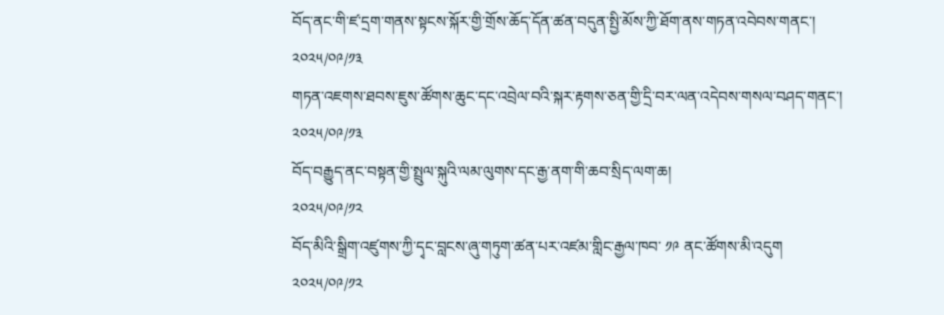བོད་ནང་གི་ཛ་དྲག་གནས་སྟངས་སྐོར་གྱི་གྲོས་ཆོད་དོན་ཚན་བདུན་སྤྱི་མོས་ཀྱི་ཐོག་ནས་གཏན་འབེབས་གནང་།
༢༠༢༥/༠༩/༡༣
གཏན་འཇགས་ཐབས་ཇུས་ཚོགས་ཆུང་དང་འབྲེལ་བའི་སྐར་རྟགས་ཅན་གྱི་དྲི་བར་ལན་འདེབས་གསལ་བཤད་གནང་།
༢༠༢༥/༠༩/༡༣
བོད་བརྒྱུད་ནང་བསྟན་གྱི་སྤྲུལ་སྐུའི་ལམ་ལུགས་དང་རྒྱ་ནག་གི་ཆབ་སྲིད་ལག་ཆ།
༢༠༢༥/༠༩/༡༢
བོད་མིའི་སྒྲིག་འཛུགས་ཀྱི་དྭང་བླངས་ཞུ་གཏུག་ཚན་པར་འཛམ་གླིང་རྒྱལ་ཁབ་ ༡༩ ནང་ཚོགས་མི་འདུག
༢༠༢༥/༠༩/༡༢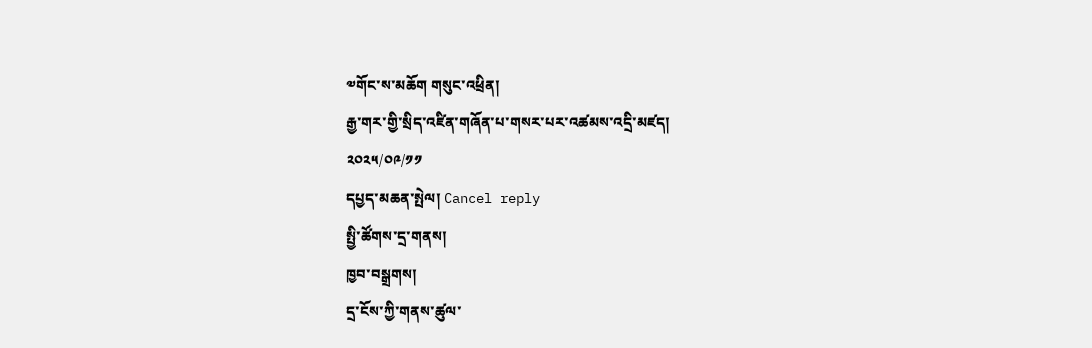༧གོང་ས་མཆོག གསུང་འཕྲིན།
རྒྱ་གར་གྱི་སྲིད་འཛིན་གཞོན་པ་གསར་པར་འཚམས་འདྲི་མཛད།
༢༠༢༥/༠༩/༡༡
དཔྱད་མཆན་སྤེལ། Cancel reply
སྤྱི་ཚོགས་དྲ་གནས།
ཁྱབ་བསྒྲགས།
དྲ་ངོས་ཀྱི་གནས་ཚུལ་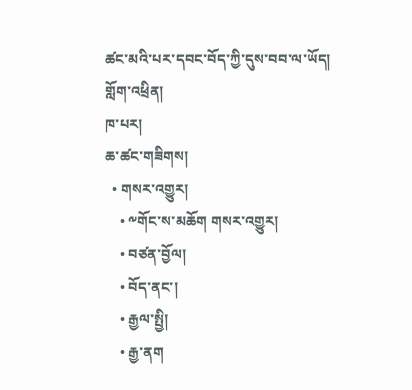ཚང་མའི་པར་དབང་བོད་ཀྱི་དུས་བབ་ལ་ཡོད།
གློག་འཕྲིན།
ཁ་པར།
ཆ་ཚང་གཟིགས།
  • གསར་འགྱུར།
    • ༸གོང་ས་མཆོག གསར་འགྱུར།
    • བཙན་བྱོལ།
    • བོད་ནང་།
    • རྒྱལ་སྤྱི།
    • རྒྱ་ནག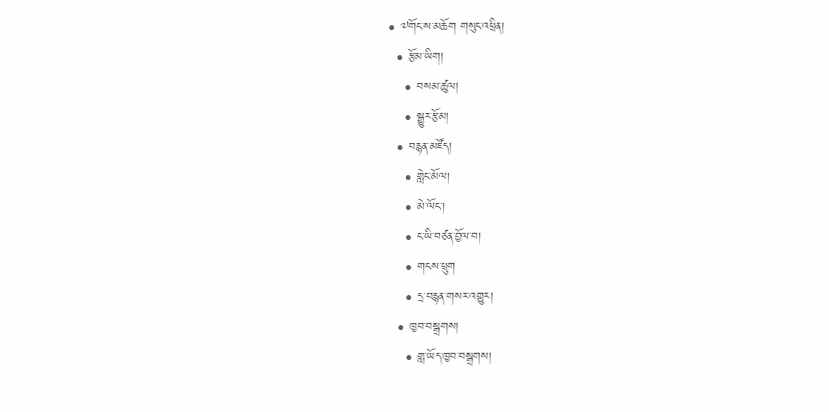• ༧གོང་ས་མཆོག གསུང་འཕྲིན།
  • རྩོམ་ཡིག།
    • བསམ་ཚུལ།
    • སྒྱུར་རྩོམ།
  • བརྙན་མཛོད།
    • གླེང་མོལ།
    • མེ་ལོང་།
    • ང་ཡི་བཙན་བྱོལ་བ།
    • གངས་ཕྲུག
    • དྲ་བརྙན་གསར་འགྱུར།
  • ཁྱབ་བསྒྲགས།
    • གླ་ཡོད་ཁྱབ་བསྒྲགས།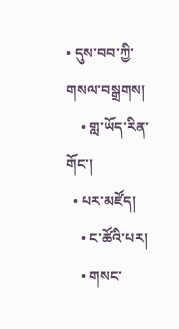• དུས་བབ་ཀྱི་གསལ་བསྒྲགས།
    • གླ་ཡོད་རིན་གོང་།
  • པར་མཛོད།
    • ང་ཚོའི་པར།
    • གསང་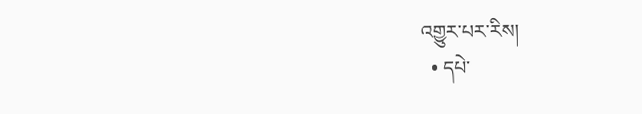འགྱུར་པར་རིས།
  • དཔེ་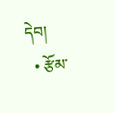དེབ།
  • རྩོམ་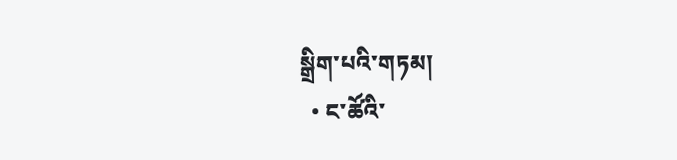སྒྲིག་པའི་གཏམ།
  • ང་ཚོའི་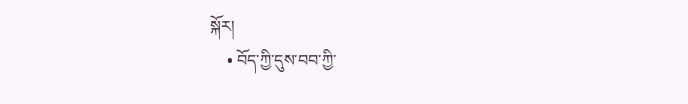སྐོར།
    • བོད་ཀྱི་དུས་བབ་ཀྱི་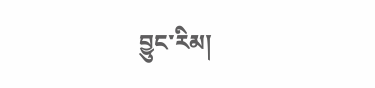བྱུང་རིམ།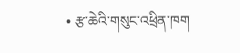• རྩ་ཆེའི་གསུང་འཕྲིན་ཁག